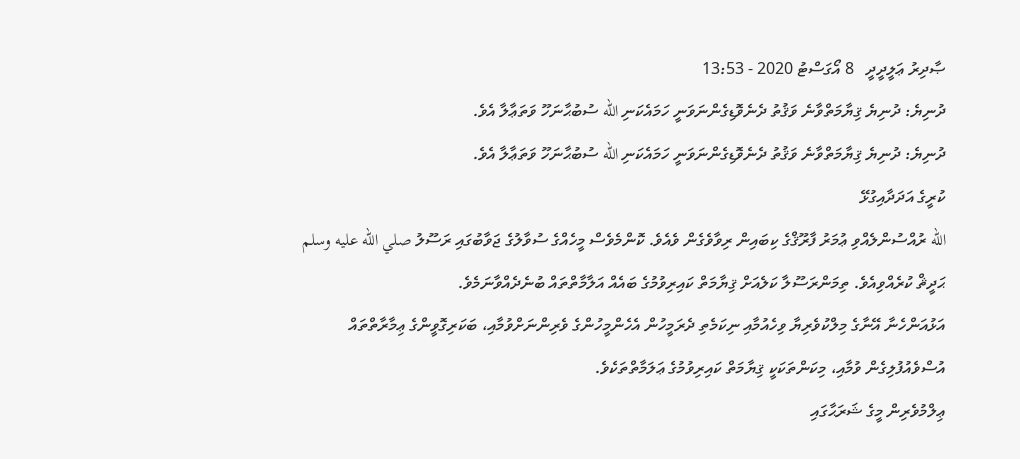ޞާދިރު ޢަލީދީދީ   8 އޯގަސްޓު 2020 - 13:53
ދުނިޔެ: ދުނިޔެ ޤިޔާމަތްވާނެ ވަޤުތު ދެނެވޮޑިގެންނަވަނީ ހަމައެކަނި الله ސުބުޙާނަހޫ ވަތަޢާލާ އެވެ.
ދުނިޔެ: ދުނިޔެ ޤިޔާމަތްވާނެ ވަޤުތު ދެނެވޮޑިގެންނަވަނީ ހަމައެކަނި الله ސުބުޙާނަހޫ ވަތަޢާލާ އެވެ.
ކުރީގެ އަދަދާއިގުޅޭ
الله ރުއްސުންލެއްވި ޢުމަރު ފާރޫޤްގެ ކިބައިން ރިވާވެގެން ވެއެވެ. ކޮންމެވެސް މީހެއްގެ ސުވާލުގެ ޖަވާބުގައި ރަސޫލު صلي الله عليه وسلم ޙަދީޘް ކުރެއްވިއެވެ. ތިމަންރަސޫލާ ކަލެއަށް ޤިޔާމަތް ކައިރިވުމުގެ ބައެއް އަލާމާތްތައް ބުނެދެއްވާނަމެވެ.
އަޅުއަންހެނާ އޭނާގެ މިލްކުވެރިޔާ ވިހެއުމާއި ނިކަމެތި ދެރަމީހުން އެހެންމީހުންގެ ވެރިންނަށްވުމާއި، ބަކަރިގޮވީންގެ ޢިމާރާތްތައް އުސްވެއުފުލިގެން ވުމާއި، މިކަންތަކަކީ ޤިޔާމަތް ކައިރިވުމުގެ ޢަލަމާތްތަކެވެ.
ޢިލްމުވެރިން މީގެ ޝަރަޙާގައި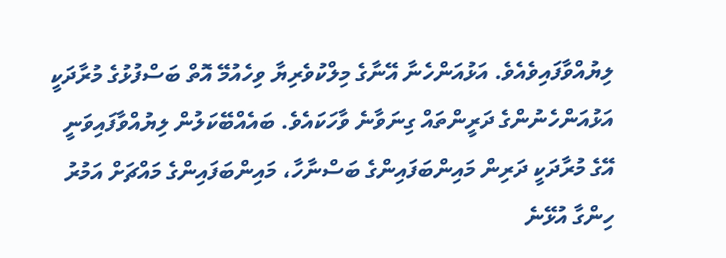ލިޔުއްވާފައިވެއެވެ. އަޅުއަންހެނާ އޭނާގެ މިލްކުވެރިޔާ ވިހެއުމޭ އޮތް ބަސްފުޅުގެ މުރާދަކީ އަޅުއަންހެނުންގެ ދަރީންތައް ގިނަވާނެ ވާހަކައެވެ. ބައެއްބޭކަލުން ލިޔުއްވާފައިވަނީ އޭގެ މުރާދަކީ ދަރިން މައިންބަފައިންގެ ބަސްނާހާ، މައިންބަފައިންގެ މައްޗަށް އަމުރު ހިންގާ އުޅޭނެ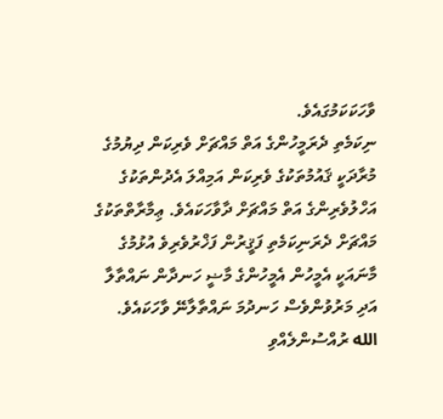ވާހަކަކަމުގައެވެ.
ނިކަމެތި ދެރަމީހުންގެ އަތް މައްޗަށް ވެރިކަން ދިޔުމުގެ މުރާދަކީ ޤައުމުތަކުގެ ވެރިކަން އަމިއްލަ އެދުންތަކުގެ އަހްލުވެރިންގެ އަތް މައްޗަށް ދާވާހަކައެވެ. ޢިމާރާތްތަކުގެ މައްޗަށް ދެރަނިކަމެތި ފަޤީރުން ފަޚްރުވެރިވެ އުޅުމުގެ މާނައަކީ އެމީހުން އެމީހުންގެ މާޟީ ހަނދާން ނައްތާލާ އަދި މަރުވުންވެސް ހަނދުމަ ނައްތާލާނޭ ވާހަކައެވެ.
الله ރުއްސުންލެއްވި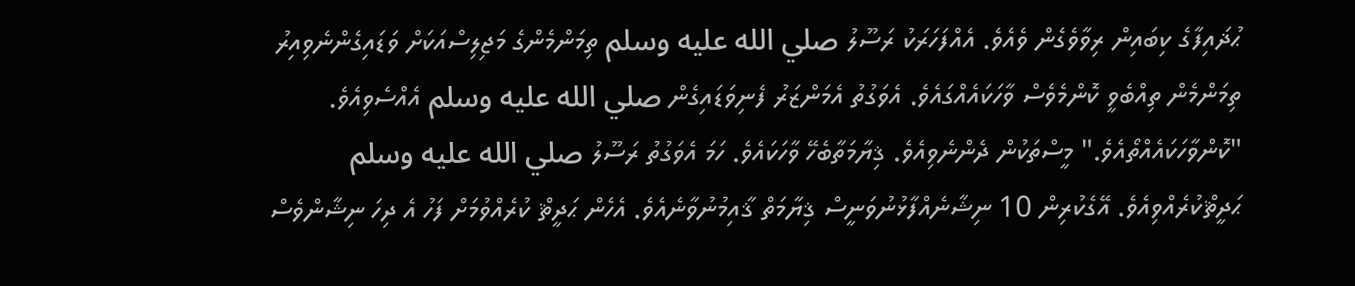ޙުޛައިފާގެ ކިބައިން ރިވާވެގެން ވެއެވެ. އެއްފަހަރަކު ރަސޫލު صلي الله عليه وسلم ތިމަންމެންގެ މަޖިލިސްއަކަށް ވަޑައިގެންނެވިއިރު ތިމަންމެން ތިއްބެވީ ކޮންމެވެސް ވާހަކައެއްގައެވެ. އެވަގުތު އެމަންޒަރު ފެނިވަޑައިގެން صلي الله عليه وسلم އެއްސެވިއެވެ. "ކޮންވާހަކައެއްތޯއެވެ." މީސްތަކުން ދެންނެވިއެވެ. ޤިޔާމަތާބެހޭ ވާހަކައެވެ. ހަމަ އެވަގުތު ރަސޫލު صلي الله عليه وسلم ޙަދީޘްކުރެއްވިއެވެ. އޭގެކުރިން 10 ނިޝާނެއްފާޅުނުވަނީސް ޤިޔާމަތް ޤާއިމުނުވާނެއެވެ. އެހެން ޙަދީޘް ކުރެއްވުމަށް ފަހު އެ ދިހަ ނިޝާންވެސް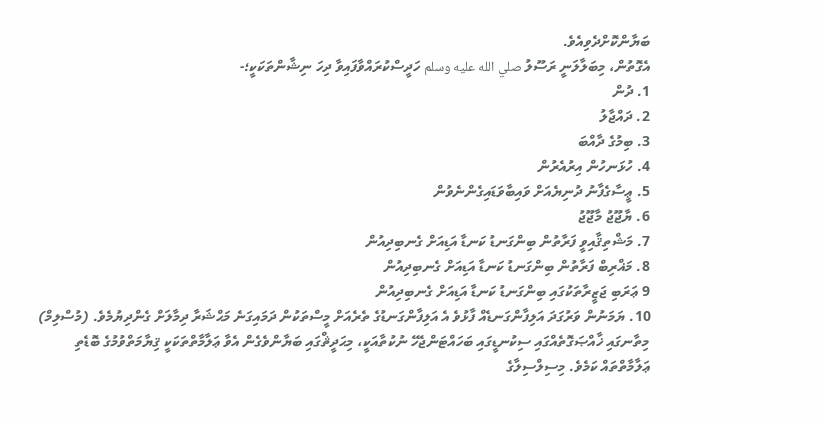ބަޔާންކޮށްދެވިއެވެ.
އެގޮތުން، މިބަލާލަނީ ރަސޫލު صلي الله عليه وسلم ހަދީސްކުރައްވާފައިވާ ދިހަ ނިޝާންތަކަކީ؛-
1. ދުން
2. ދައްޖާލު
3. ބިމުގެ ދާއްބަ
4. ހުޅަނހުން އިރުއެރުން
5. ޢީސާގެފާނު ދުނިޔެއަށް ވައިބާވަޑައިގެންނެވުން
6. ޔާޖޫޖު މާޖޫޖު
7. މަޝްތިޤާއިވީ ފަރާތުން ބިންގަނޑު ކަނޑާ އަޑިއަށް ގެނބިދިއުން
8. މަޣްރިބް ފަރާތުން ބިންގަނޑު ކަނޑާ އަޑިއަށް ގެނބިދިއުން
9 ޢަރަބި ޖަޒީރާތަކުގައި ބިންގަނޑު ކަނޑާ އަޑިއަށް ގެނބިދިއުން
10. ޔަމަނުން ވަރުގަދަ އަލިފާންގަނޑެއް ފާޅުވެ އެ އަލިފާންގަނޑުގެ ތެރެއަށް މީސްތަކުން ދަމައިގަނެ މަޙްޝަރާ ދިމާލަށް ގެންދިޔުމެވެ. (މުސްލިމް)
މިތާނގައި ޚާއްޞަގޮތެއްގައި ސިކުނޑީގައި ބަހައްޓަންޖެހޭ ނުކުތާއަކީ، މިޙަދީޘްގައި ބަޔާންވެގެން އެވާ ޢަލާމާތްތަކަކީ ޤިޔާމަތްވުމުގެ ބޮޑެތި ޢަލާމާތްތައް ކަމެވެ. މިސިލްސިލާގެ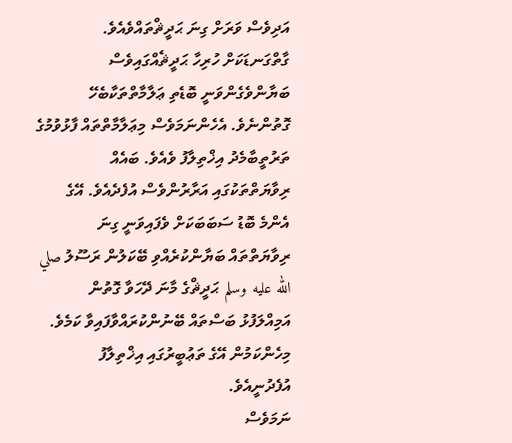އަދިވެސް ވަރަށް ގިނަ ޙަދީޘްތައްވެއެވެ. ގާތްގަނޑަކަށް ހުރިހާ ޙަދީޘެއްގައިވެސް ބަޔާންވެގެންވަނީ ބޮޑެތި ޢަލާމާތްތަކާބެހޭ ގޮތުންނެވެ. އެހެންނަމަވެސް މިޢަލާމާތްތައް ފާޅުވުމުގެ ތަރުތީބާމެދު އިޚްތިލާފު ވެއެވެ. ބައެއް ރިވާޔަތްތަކުގައި އަރާރުންވެސް އުފެދެއެވެ. އޭގެ އެންމެ ބޮޑު ސަބަބަކަށް ވެފައިވަނީ ގިނަ ރިވާޔަތްތައް ބަޔާންކުރެއްވި ބޭކަލުން ރަސޫލު صلي الله عليه وسلم ޙަދީޘްގެ މާނަ ދޭހަވާ ގޮތުން އަމިއްލަފުޅު ބަސްތައް ބޭނުންކުރައްވާފައިވާ ކަމެވެ. މިހެންކަމުން އޭގެ ތަޢުބީރުގައި އިޚްތިލާފު އުފެދުނީއެވެ.
ނަމަވެސް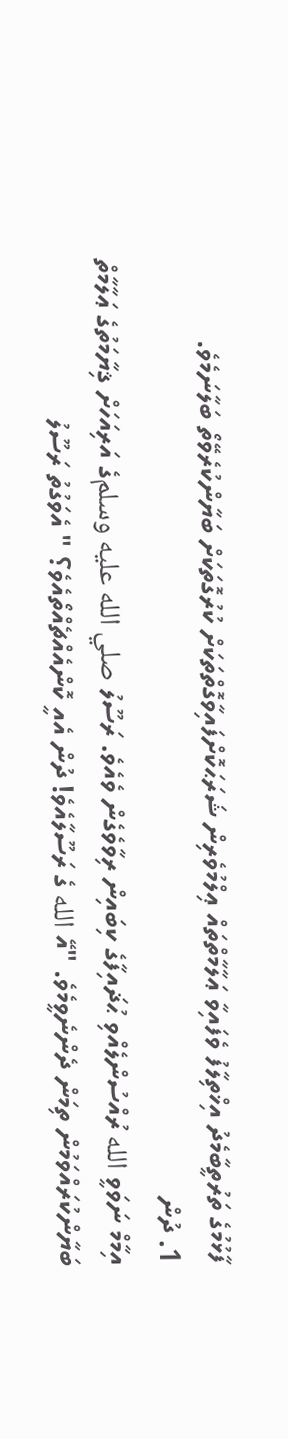ފާޅުމުގެ ތަރުތީބާމެދު އިޚްތިލާފު ވެފައިވާ ޢަލާމާތްތައް ޢިލްމުވެރިން ޝަރަޙަކޮށްފައިވާގޮތްތަކަށް ކުރުގޮތަކަށް ބަޔާންކުރެވޭތޯ ބަލާނަމެވެ.
1. ދުން
އިމާމް ނަވަވީ الله ރުއްސުންލެއްވި ޙުޛައިފާގެ ކިބައިން ރިވާވެގެން ވެއެވެ. ރަސޫލު صلي الله عليه وسلمގެ އަރިއަހަށް ޤިޔާމަތުގެ ޢަލާމާތް ބަޔާންކުރައްވަމުން ތިމަން ދެންނެވީމެވެ. "އޭ الله ގެ ރަސޫލާއެވެ! ދުން އެއީ ކޮންއެއްޗެއްތޯއެވެ؟ " އެވަގުތު ރަސޫލު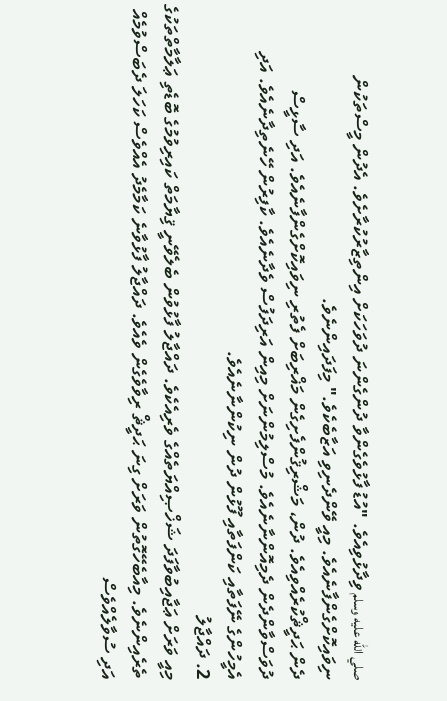صلي الله عليه وسلم ވިދާޅުވިއެވެ. "އުޑު ފާޅުވެގެންވާ ދުންގެންނަ ދުވަހަކަށް އިންތިޒާރުކުރާށެވެ. އެދުން މީސްތަކުން ނިވައިކޮށްގެންފާނެއެވެ. މިއީ ވޭންދެނިވި އަޒާބެކެވެ." މިފަދައިންނެވެ.
ދެން ޙަދީޘްކުރެއްވިއެވެ. ދުން، މަޝްރިޤުންފެށިގެން މަޣްރިބަށް ފެތުރި ނިވައިކޮށްގެންފާނެއެވެ. އަދި ސާޅީސް ދުވަސްވާންދެން ދެމިއޮންނާނެއެވެ. މުސްލިމުންނަށް މިއިން އަރިދަފުސް ވެދާނެއެވެ. ކާފިރުން ހޭނެތިދާނެއެވެ. އަދި އެމީހުންގެ ނޭފަތާއި ކަންފަތާއި ފޫޅުން ދުން ނިކުންނާނެއެވެ.
2. ދައްޖާލު
މިއީ ވަރަށް ޢަޖާއިބުވާފަދަ ޝަޚްޞިއްޔަތެއްގެ ވެރިއެކެވެ. ދައްޖާލު ފާޅުވުން ބެލެވޭނީ ޤިޔާމަތް ކައިރިވުމުގެ ބޮޑެތި ޢަލާމާތްތަކުގެ ތެރެއިންނެވެ. މިއާބެހޭގޮތުން ވަރަށް ގިނަ ޙަދީޘް ރިވާވެގެން ވެއެވެ. ދައްޖާލު ފާޅުވާނެ ކަމާމެދު އެއްވެސް ކަހަލަ ދެބަސްވުމެއް އަދި ސުވާލެއްވެސް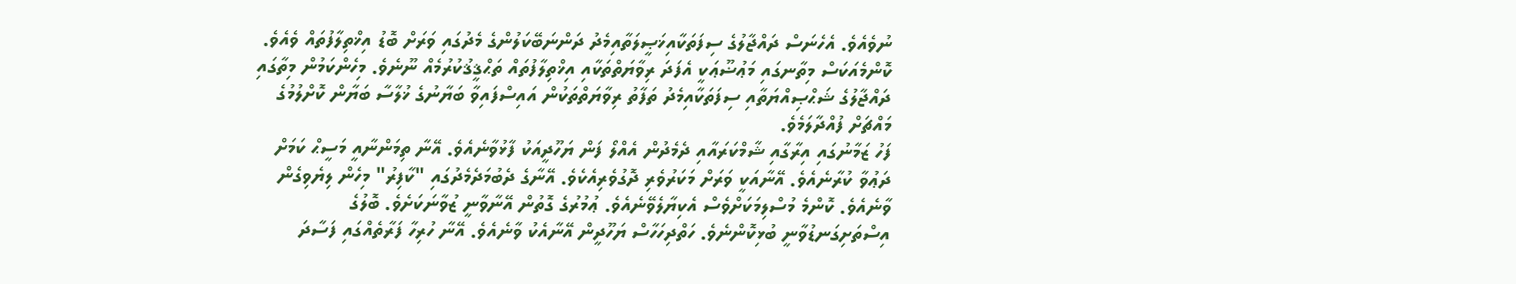ނުވެއެވެ. އެހެނަސް ދައްޖާލުގެ ސިފަތަކާއިޚަޞީލަތާއިމެދު ދަންނަބޭކަލުންގެ މެދުގައި ވަރަށް ބޮޑު އިޚްތިލާފުތައް ވެއެވެ.
ކޮންމެއަކަސް މިތާނގައި މަޢުޟޫޢަކީ އެފަދަ ރިވާޔަތްތަކާއި އިޚްތިލާފުތައް ތަޙްޤީޤުކުރުމެއް ނޫނެވެ. މިހެންކަމުން މިތާގައި ދައްޖާލުގެ ޝަޙްޞިއްޔަތާއި ސިފަތަކާއިމެދު ތަފާތު ރިވާޔަތްތަކުން އައިސްފައިވާ ބަޔާނުގެ ޚުލާސާ ބަޔާން ކޮށްލުމުގެ މައްޗަށް ފުއްދާލަމެވެ.
ފަހު ޒަމާނުގައި އިރާގާއި ޝާމްކަރައާއި ދެމެދުން އެއްލޯ ފަން ޔަހޫދީއަކު ފާޅުވާނެއެވެ. އޭނާ ތިމަންނާއީ މަސީޙް ކަމަށް ދަޢުވާ ކުރާނެއެވެ. އޭނާއަކީ ވަރަށް މަކަރުވެރި ދޮގުވެރިއެކެވެ. އޭނާގެ ދެބުމަދެމެދުގައި "ކާފިރު" މިހެން ލިޔެވިގެން ވާނެއެވެ. ކޮންމެ މުސްލިމަކަށްވެސް އެކިޔާލެވޭނެއެވެ. ޢުމުރުގެ ގޮތުން އޭނާވާނީ ޒުވާނަކަށެވެ. ބޮލުގެ އިސްތަށިގަނޑުވާނީ ބުޅިކޮންނެވެ. ހަތްދިހަހާސް ޔަހޫދީން އޭނާއެކު ވާނެއެވެ. އޭނާ ހުރިހާ ފަރާތެއްގައި ފަސާދަ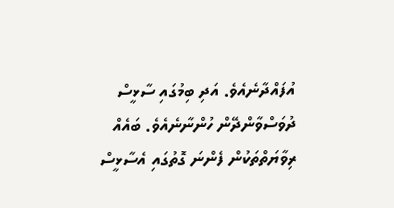އުފައްދާނެއެވެ. އަދި ބިމުގައި ސާޅީސް ދުވަސްވާންދޭން ހުންނާނެއެވެ. ބައެއް ރިވާޔަތްތަކުން ފެންނަ ގޮތުގައި އެސާޅީސް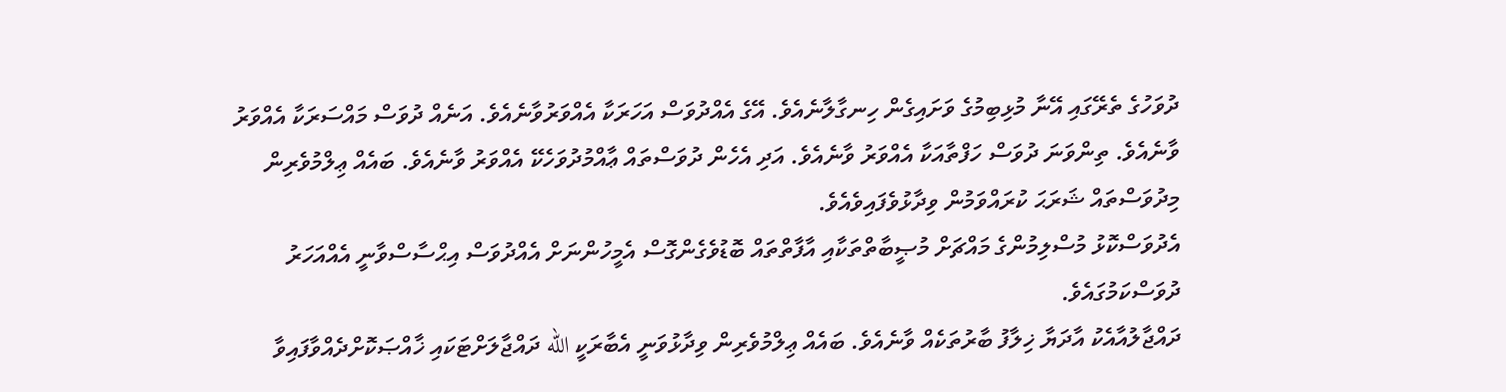ދުވަހުގެ ތެރޭގައި އޭނާ މުޅިބިމުގެ ވަށައިގެން ހިނގާލާނެއެވެ. އޭގެ އެއްދުވަސް އަހަރަކާ އެއްވަރުވާނެއެވެ. އަނެއް ދުވަސް މައްސަރަކާ އެއްވަރު ވާނެއެވެ. ތިންވަނަ ދުވަސް ހަފްތާއަކާ އެއްވަރު ވާނެއެވެ. އަދި އެހެން ދުވަސްތައް ޢާއްމުދުވަހެކޭ އެއްވަރު ވާނެއެވެ. ބައެއް ޢިލްމުވެރިން މިދުވަސްތައް ޝަރަޙަ ކުރައްވަމުން ވިދާޅުވެފައިވެއެވެ.
އެދުވަސްކޮޅު މުސްލިމުންގެ މައްޗަށް މުޞީބާތްތަކާއި އާފާތްތައް ބޮޑުވެގެންގޮސް އެމީހުންނަށް އެއްދުވަސް އިޙްސާސްވާނީ އެއްއަހަރު ދުވަސްކަމުގައެވެ.
ދައްޖާލުއާއެކު އާދަޔާ ޚިލާފު ބާރުތަކެއް ވާނެއެވެ. ބައެއް ޢިލްމުވެރިން ވިދާޅުވަނީ އެބާރަކީ الله ދައްޖާލަށްޓަކައި ޚާއްޞަކޮށްދެއްވާފައިވާ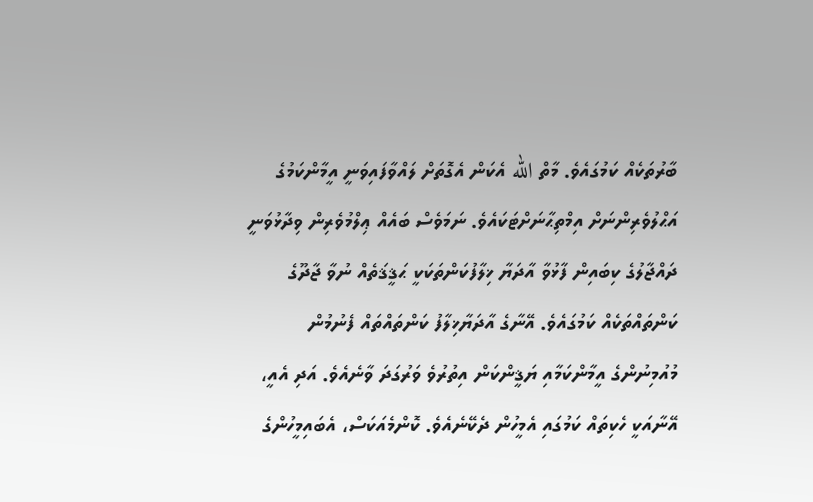ބާރުތަކެއް ކަމުގައެވެ. މާތް الله އެކަން އެގޮތަށް ލައްވާފައިވަނީ އީމާންކަމުގެ އަޙްލުވެރިންނަށް އިމްތިޙާނަށްޓަކައެވެ. ނަމަވެސް ބައެއް ޢިލްމުވެރިން ވިދާޅުވަނީ ދައްޖާލުގެ ކިބައިން ފާޅުވާ އާދަޔާ ޚިލާފުކަންތަކަކީ ޙަޤީޤަތެއް ނުވާ ޖާދޫގެ ކަންތައްތަކެއް ކަމުގައެވެ. އޭނާގެ އާދަޔާޚިލާފު ކަންތައްތައް ފެނުމުން މުއުމިނުންގެ އީމާންކަމާއި ޔަޤީންކަން އިތުރުވެ ވަރުގަދަ ވާނެއެވެ. އަދި އެއީ، އޭނާއަކީ ހެކިތައް ކަމުގައި އެމީހުން ދެކޭނެއެވެ. ކޮންމެއަކަސް، އެބައިމީހުންގެ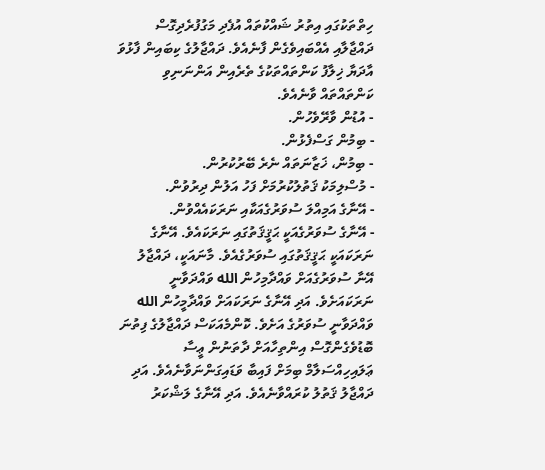ހިތްތަކުގައި އިތުރު ޝައްކުތައް އުފެދި މަގުފުރެދިގޮސް ދައްޖާލާއި އެއްބައިވެގެން ފާނެއެވެ. ދައްޖާލުގެ ކިބައިން ފާޅުވަ އާދަޔާ ޚިލާފު ކަންތައްތަކުގެ ތެރެއިން އަންނަނިވި ކަންތައްތައް ވާނެއެވެ.
- އުޑުން ވާރޭވެހުން.
- ބިމުން ގަސްފެޅުން.
- ބިމުން، ޚަޒާނަތައް ނެރެ ބޭރުކުރުން.
- މުސްލިމަކު ޤަތުލުކުރުމަށް ފަހު އަލުން ދިރުވުން.
- އޭނާގެ އަމިއްލަ ސުވަރުގެއަކާއި ނަރަކައެއްވުން.
- އޭނާގެ ސުވަރުގެއަކީ ޙަޤީޤަތުގައި ނަރަކައެވެ. އޭނާގެ ނަރަކައަކީ ޙަޤީޤަތުގައި ސުވަރުގެއެވެ. މާނައަކީ، ދައްޖާލު އޭނާ ސުވަރުގެއަށް ވައްދާމިހުން الله ވައްދަވާނީ ނަރަކައަށެވެ. އަދި އޭނާގެ ނަރަކައަށް ވައްދާމީހުން الله ވައްދަވާނީ ސުވަރުގެ އަށެވެ. ކޮންމެއަކަސް ދައްޖާލުގެ ފިތުނަ ބޮޑުވެގެންގޮސް އިންތިހާއަށް ދާތަނުން ޢީސާ ޢަލައިހިއްސަލާމް ބިމަށް ފައިބާ ވަޑައިގަންނަވާނެއެވެ. އަދި ދައްޖާލު ޤަތުލު ކުރައްވާނެއެވެ. އަދި އޭނާގެ ލަޝްކަރު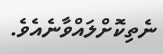ނެތިކޮށްލައްވާނެއެވެ.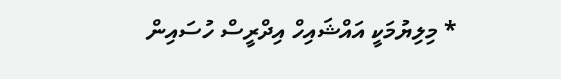* މިލިޔުމަކީ އައްޝައިހް އިދްރީސް ހުސައިން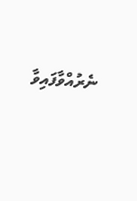ނެރުއްވާފައިވާ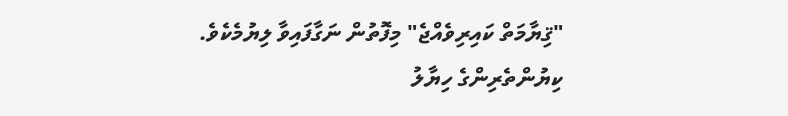"ޤިޔާމަތް ކައިރިވެއްޖެ" މިފޮތުން ނަގާފައިވާ ލިޔުމެކެވެ.
ކިޔުންތެރިންގެ ހިޔާލު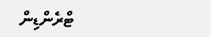ޓްރެންޑިން